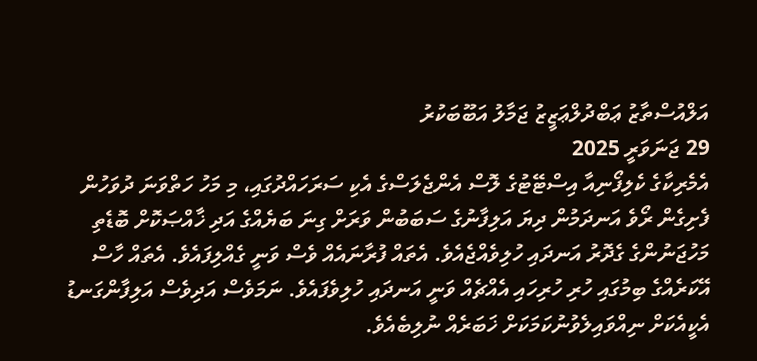އަލްއުސްތާޒު ޢަބްދުލްޢަޒީޒު ޖަމާލު އަބޫބަކުރު
29 ޖަނަވަރީ 2025
އެމެރިކާގެ ކެލިފޯނިއާ އިސްޓޭޓުގެ ލޮސް އެންޖެލަސްގެ އެކި ސަރަހައްދުގައި، މި މަހު ހަތްވަނަ ދުވަހުން ފެށިގެން ރޯވެ އަނދަމުން ދިޔަ އަލިފާނުގެ ސަބަބުން ވަރަށް ގިނަ ބަޔެއްގެ އަދި ޚާއްޞަކޮށް ބޮޑެތި މަހުޖަނުންގެ ގެދޮރު އަނދައި ހުލިވެއްޖެއެވެ. އެތައް ފުރާނައެއް ވެސް ވަނީ ގެއްލިފައެވެ. އެތައް ހާސް އޭކަރެއްގެ ބިމުގައި ހުރި ހުރިހައި އެއްޗެއް ވަނީ އަނދައި ހުލިވެފައެވެ. ނަމަވެސް އަދިވެސް އަލިފާންގަނޑު އެކީއެކަށް ނިއްވައިލެވުނުކަމަކަށް ޚަބަރެއް ނުލިބެއެވެ.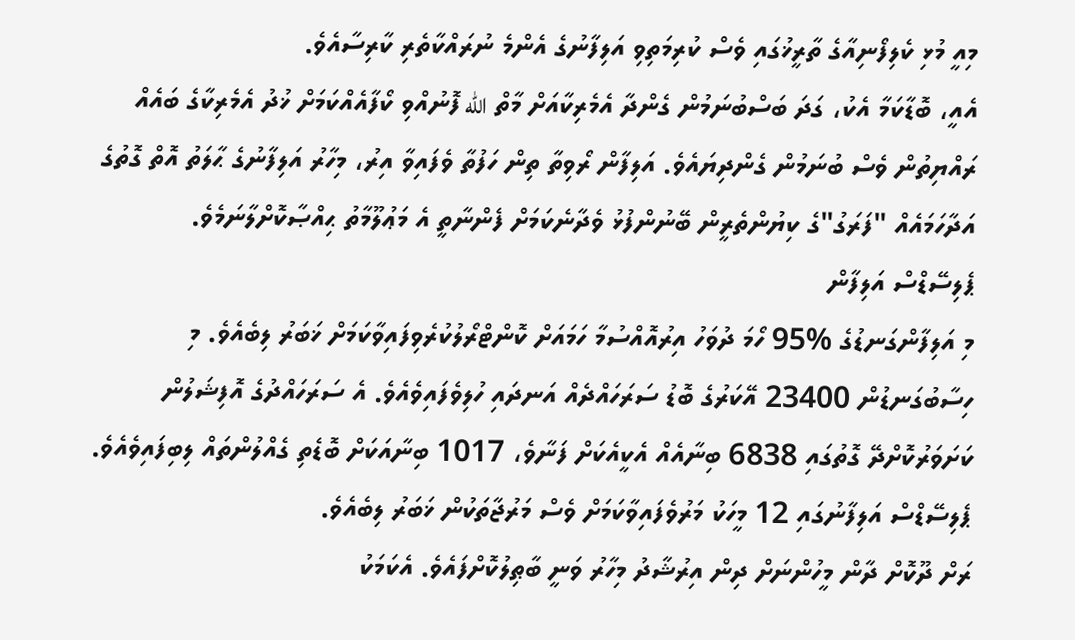މިއީ މުޅި ކެލިފޯނިއާގެ ތާރީޚުގައި ވެސް ކުރިމަތިވި އަލިފާނުގެ އެންމެ ނުރައްކާތެރި ކާރިސާއެވެ.
އެއީ، ބޮޑާކަމާ އެކު، ގަދަ ބަސްބުނަމުން ގެންދާ އެމެރިކާއަށް މާތް الله ފޮނުއްވި ކޯފާއެއްކަމަށް ޚުދު އެމެރިކާގެ ބައެއް ރައްޔިތުން ވެސް ބުނަމުން ގެންދިޔައެވެ. އަލިފާން ރޯވިތާ ތިން ހަފުތާ ވެފައިވާ އިރު، މިހާރު އަލިފާނުގެ ޙާލަތު އޮތް ގޮތުގެ އަދާހަމައެއް "ފަރަގު"ގެ ކިޔުންތެރީން ބޭނުންފުޅު ވެދާނެކަމަށް ފެންނާތީ އެ މަޢުލޫމާތު ޙިއްޞާކޮށްލާނަމެވެ.
ޕެލިސޭޑްސް އަލިފާން
މި އަލިފާންގަނޑުގެ %95 ހޯމަ ދުވަހު އިރުއޮއްސުމާ ހަމައަށް ކޮންޓްރޯލުކުރެވިފައިވާކަމަށް ޚަބަރު ލިބެއެވެ. މި ހިސާބުގަނޑުން 23400 އޭކަރުގެ ބޮޑު ސަރަހައްދެއް އަނދައި ހުލިވެފައިވެއެވެ. އެ ސަރަހައްދުގެ އޮފިޝަލުން ކަށަވަރުކޮށްދޭ ގޮތުގައި 6838 ބިނާއެއް އެކީއެކަށް ފަނާވެ، 1017 ބިނާއަކަށް ބޮޑެތި ގެއްލުންތައް ލިބިފައިވެއެވެ.
ޕެލިސޭޑްސް އަލިފާނުގައި 12 މީހަކު މަރުވެފައިވާކަމަށް ވެސް މަރުޖާތަކުން ޚަބަރު ލިބެއެވެ.
ރަށް ދޫކޮށް ދާން މީހުންނަށް ދިން އިރުޝާދު މިހާރު ވަނީ ބާޠިލުކޮށްފައެވެ. އެކަމަކު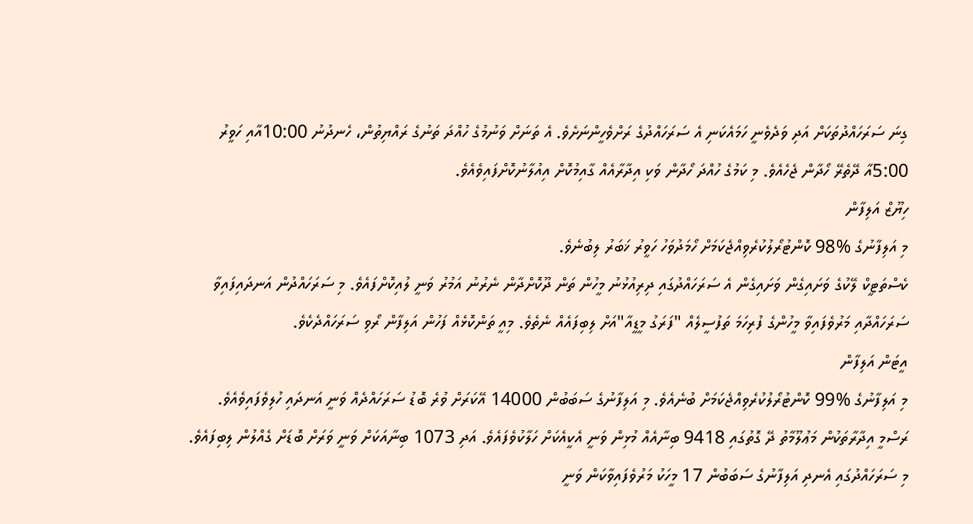ގިނަ ސަރަހައްދުތަކަށް އަދި ވަދެވެނީ ހަމައެކަނި އެ ސަރަހައްދުގެ ރަށްވެހީންނަށެވެ. އެ ތަނަށް ވަނުމުގެ ހުއްދަ ތަނުގެ ރައްޔިތުން، ހެނދުނު 10:00އާއި ހަވީރު 5:00އާ ދޭތެރޭ ހޯދާން ޖެހެއެވެ. މި ކަމުގެ ހުއްދަ ހޯދާން ވަކި އިދާރާއެއް ގާއިމުކޮށް އިއުލާނުކޮށްފައިވެއެވެ.
ހިޔޫޒް އަލިފާން
މި އަލިފާނުގެ %98 ކޮންޓުރޯލުކުރެވިއްޖެކަމަށް ހޯމަދުވަހު ހަވީރު ޚަބަރު ލިބުނެވެ.
ކެސްތަޓީކް ލޭކުގެ ވަށައިގެން ވަށައިގެން އެ ސަރަހައްދުގައި ދިރިއުޅުނު މީހުން ތަން ދޫކޮށްދާން ނެރުނު އަމުރު ވަނީ ލުއިކޮށްފައެވެ. މި ސަރަހައްދުން އަނދައިފައިވާ ސަރަހައްދާއި މަރުވެފައިވާ މީހުންގެ ފުރިހަމަ ތަފުސީލެއް "ފަރަގު މީޑީއާ"އަށް ލިބިފައެއް ނެތެވެ. މިއީ ތަންކޮޅެއް ފަހުން އަލިފާން ރޯވި ސަރަހައްދެކެވެ.
އީޓަން އަލިފާން
މި އަލިފާނުގެ %99 ކޮންޓުރޯލުކުރެވިއްޖެކަމަށް ބުނެއެވެ. މި އަލިފާނުގެ ސަބަބުން 14000 އޭކަރަށް ވުރެ ބޮޑު ސަރަހައްދެއް ވަނީ އަނދައި ހުލިވެފައިވެއެވެ.
ރަސްމީ އިދާރާތަކުން މަޢުލޫމާތު ދޭ ގޮތުގައި 9418 ބިނާއެއް މުޅިން ވަނީ އެކީއެކަށް ހަލާކުވެފައެވެ. އަދި 1073 ބިނާއަކަށް ވަނީ ވަރަށް ބޮޑަށް ގެއްލުން ލިބިފައެވެ.
މި ސަރަހައްދުގައި އެނދި އަލިފާނުގެ ސަބަބުން 17 މީހަކު މަރުވެފައިވާކަން ވަނީ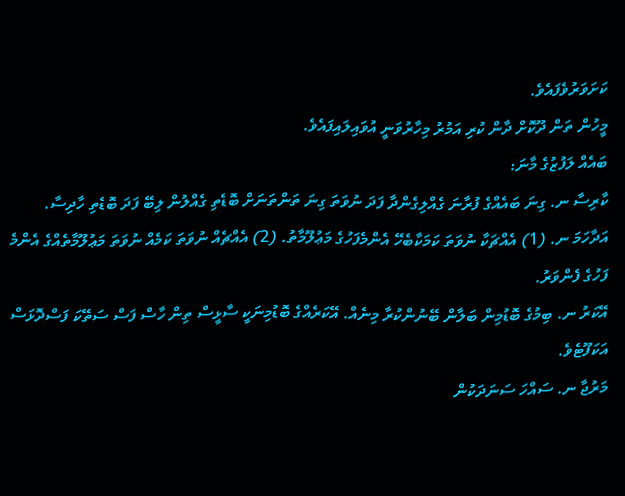ކަށަވަރުވެފައެވެ.
މީހުން ތަން ދޫކޮށް ދާން ކުރި އަމުރު މިހާރުވަނީ އުވައިލައިފައެވެ.
ބައެއް ލަފުޒުގެ މާނަ:
ކާރިސާ ނ. ގިނަ ބައެއްގެ ފުރާނަ ގެއްލިގެންދާ ފަދަ ނުވަތަ ގިނަ ތަންތަނަށް ބޮޑެތި ގެއްލުން ލިބޭ ފަދަ ބޮޑެތި ހާދިސާ.
އަދާހަމަ ނ. (1) އެއްޗަކާ ނުވަތަ ކަމަކާބެހޭ އެންމެފަހުގެ މަޢުލޫމާތު. (2) އެއްޗެއް ނުވަތަ ކަމެއް ނުވަތަ މަޢުލޫމާތެއްގެ އެންމެ ފަހުގެ ފެންވަރު.
އޭކަރު ނ. ބިމުގެ ބޮޑުމިން ބަލާން ބޭނުންކުރާ މިނެއް. އޭކަރެއްގެ ބޮޑުމިނަކީ ސާޅީސް ތިން ހާސް ފަސް ސަތޭކަ ފަސްދޮޅަސް އަކަފޫޓެވެ.
މަރުޖާ ނ. ސައްހަ ސަނަދަކުން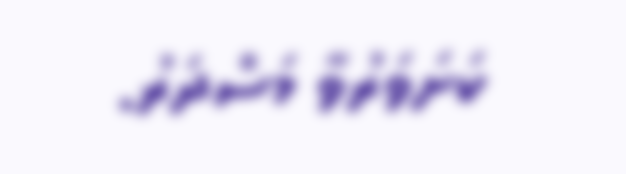ކަށަވަރުވާ މަސްދަރު.